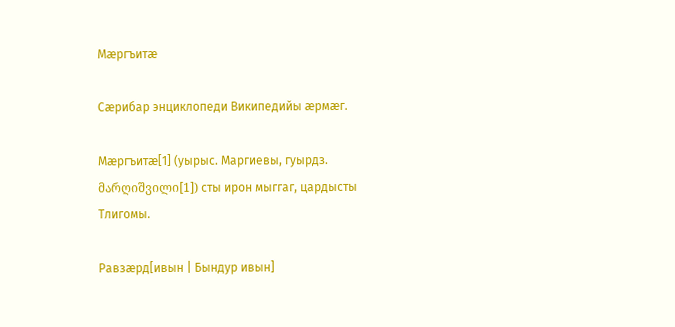Мæргъитæ

Сæрибар энциклопеди Википедийы æрмæг.

Мæргъитæ[1] (уырыс. Маргиевы, гуырдз. მარღიშვილი[1]) сты ирон мыггаг, цардысты Тлигомы.

Равзæрд[ивын | Бындур ивын]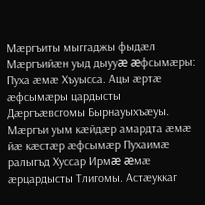Мæргъиты мыггаджы фыдæл Мæргъийæн уыд дыууæ æфсымæры: Пуха æмæ Хъуысса. Ацы æртæ æфсымæры цардысты Дæргъæвсгомы Бырнауыхъæуы. Мæргъи уым кæйдæр амардта æмæ йæ кæстæр æфсымæр Пухаимæ ралыгъд Хуссар Ирмæ æмæ æрцардысты Тлигомы. Астæуккаг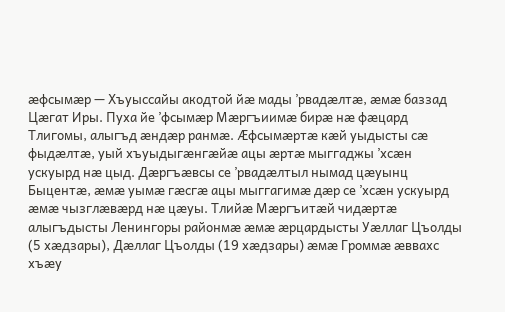æфсымæр — Хъуыссайы акодтой йæ мады ’рвадæлтæ, æмæ баззад Цæгат Иры. Пуха йе ’фсымæр Мæргъиимæ бирæ нæ фæцард Тлигомы, алыгъд æндæр ранмæ. Æфсымæртæ кæй уыдысты сæ фыдæлтæ, уый хъуыдыгæнгæйæ ацы æртæ мыггаджы ’хсæн ускуырд нæ цыд. Дæргъæвсы се ’рвадæлтыл нымад цæуынц Быцентæ, æмæ уымæ гæсгæ ацы мыггагимæ дæр се ’хсæн ускуырд æмæ чызглæвæрд нæ цæуы. Тлийæ Мæргъитæй чидæртæ алыгъдысты Ленингоры районмæ æмæ æрцардысты Уæллаг Цъолды (5 хæдзары), Дæллаг Цъолды (19 хæдзары) æмæ Громмæ æввахс хъæу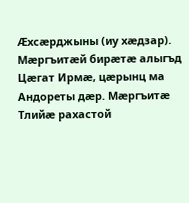Æхсæрджыны (иу хæдзар). Мæргъитæй бирæтæ алыгъд Цæгат Ирмæ, цæрынц ма Андореты дæр. Мæргъитæ Тлийæ рахастой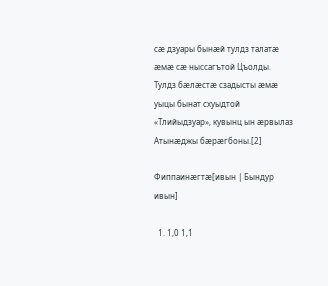сæ дзуары бынæй тулдз талатæ æмæ сæ ныссагътой Цъолды. Тулдз бæлæстæ сзадысты æмæ уыцы бынат схуыдтой «Тлийыдзуар», кувынц ын æрвылаз Атынæджы бæрæгбоны.[2]

Фиппаинæгтæ[ивын | Бындур ивын]

  1. 1,0 1,1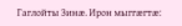Гаглойты Зинæ. Ирон мыггæгтæ: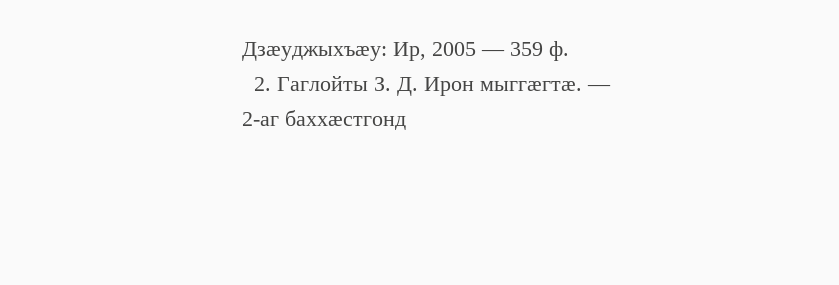Дзæуджыхъæу: Ир, 2005 — 359 ф.
  2. Гаглойты З. Д. Ирон мыггæгтæ. — 2-аг баххæстгонд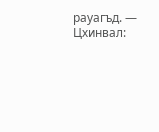рауагъд. — Цхинвал: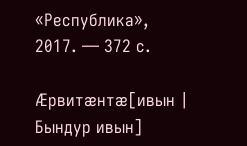«Республика», 2017. — 372 с.

Æрвитæнтæ[ивын | Бындур ивын]